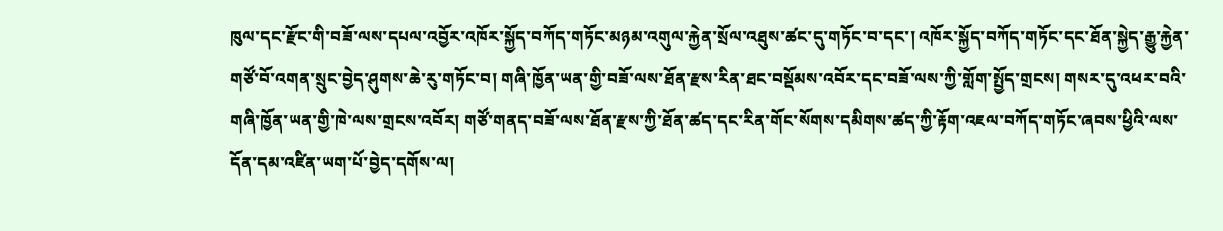ཁུལ་དང་རྫོང་གི་བཟོ་ལས་དཔལ་འབྱོར་འཁོར་སྐྱོད་བཀོད་གཏོང་མཉམ་འགུལ་རྐྱེན་སྲོལ་འཐུས་ཚང་དུ་གཏོང་བ་དང་། འཁོར་སྐྱོད་བཀོད་གཏོང་དང་ཐོན་སྐྱེད་རྒྱུ་རྐྱེན་གཙོ་བོ་འགན་སྲུང་བྱེད་ཤུགས་ཆེ་རུ་གཏོང་བ། གཞི་ཁྱོན་ཡན་གྱི་བཟོ་ལས་ཐོན་རྫས་རིན་ཐང་བསྡོམས་འབོར་དང་བཟོ་ལས་ཀྱི་གློག་སྤྱོད་གྲངས། གསར་དུ་འཕར་བའི་གཞི་ཁྱོན་ཡན་གྱི་ཁེ་ལས་གྲངས་འབོར། གཙོ་གནད་བཟོ་ལས་ཐོན་རྫས་ཀྱི་ཐོན་ཚད་དང་རིན་གོང་སོགས་དམིགས་ཚད་ཀྱི་རྟོག་འཇལ་བཀོད་གཏོང་ཞབས་ཕྱིའི་ལས་དོན་དམ་འཛིན་ཡག་པོ་བྱེད་དགོས་ལ།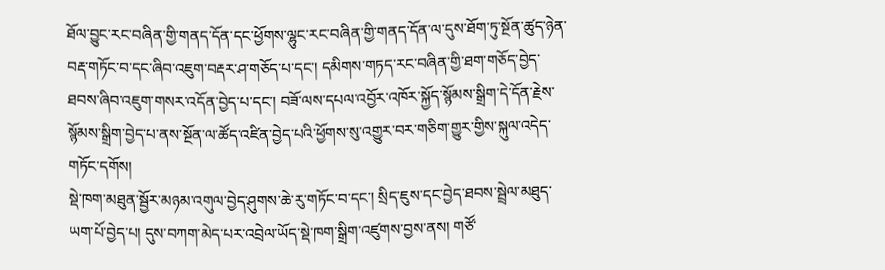ཐོལ་བྱུང་རང་བཞིན་གྱི་གནད་དོན་དང་ཕྱོགས་ལྷུང་རང་བཞིན་གྱི་གནད་དོན་ལ་དུས་ཐོག་ཏུ་སྔོན་ཚུད་ཉེན་བརྡ་གཏོང་བ་དང་ཞིབ་འཇུག་བརྡར་ཤ་གཅོད་པ་དང་། དམིགས་གཏད་རང་བཞིན་གྱི་ཐག་གཅོད་བྱེད་ཐབས་ཞིབ་འཇུག་གསར་འདོན་བྱེད་པ་དང་། བཟོ་ལས་དཔལ་འབྱོར་འཁོར་སྐྱོད་སྙོམས་སྒྲིག་དེ་དོན་རྗེས་སྙོམས་སྒྲིག་བྱེད་པ་ནས་སྔོན་ལ་ཚོད་འཛིན་བྱེད་པའི་ཕྱོགས་སུ་འགྱུར་བར་གཅིག་གྱུར་གྱིས་སྐུལ་འདེད་གཏོང་དགོས།
སྡེ་ཁག་མཐུན་སྦྱོར་མཉམ་འགུལ་བྱེད་ཤུགས་ཆེ་རུ་གཏོང་བ་དང་། སྲིད་ཇུས་དང་བྱེད་ཐབས་སྦྲེལ་མཐུད་ཡག་པོ་བྱེད་པ། དུས་བཀག་མེད་པར་འབྲེལ་ཡོད་སྡེ་ཁག་སྒྲིག་འཛུགས་བྱས་ནས། གཙོ་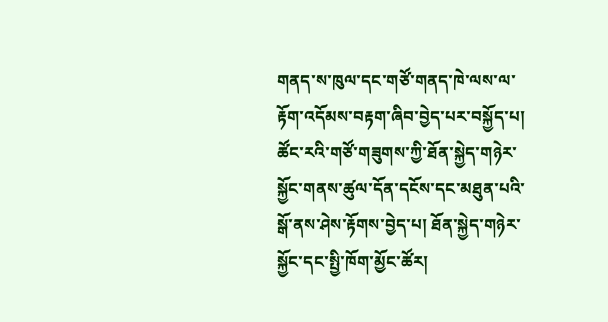གནད་ས་ཁུལ་དང་གཙོ་གནད་ཁེ་ལས་ལ་རྟོག་འདོམས་བརྟག་ཞིབ་བྱེད་པར་བསྐྱོད་པ། ཚོང་རའི་གཙོ་གཟུགས་ཀྱི་ཐོན་སྐྱེད་གཉེར་སྐྱོང་གནས་ཚུལ་དོན་དངོས་དང་མཐུན་པའི་སྒོ་ནས་ཤེས་རྟོགས་བྱེད་པ། ཐོན་སྐྱེད་གཉེར་སྐྱོང་དང་སྤྱི་ཁོག་མྱོང་ཚོར།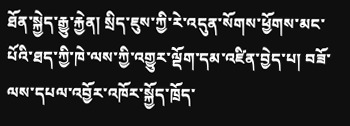ཐོན་སྐྱེད་རྒྱུ་རྐྱེན། སྲིད་ཇུས་ཀྱི་རེ་འདུན་སོགས་ཕྱོགས་མང་པོའི་ཐད་ཀྱི་ཁེ་ལས་ཀྱི་འགྱུར་ལྡོག་དམ་འཛིན་བྱེད་པ། བཟོ་ལས་དཔལ་འབྱོར་འཁོར་སྐྱོད་ཁྲོད་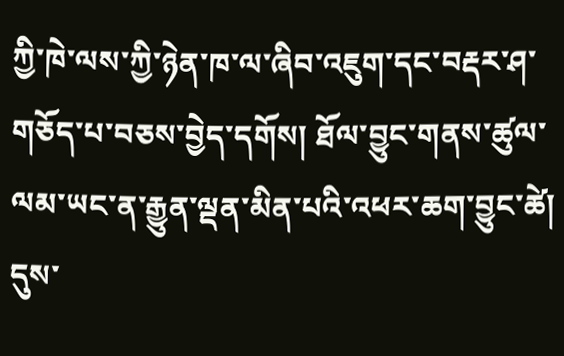ཀྱི་ཁེ་ལས་ཀྱི་ཉེན་ཁ་ལ་ཞིབ་འཇུག་དང་བརྡར་ཤ་གཅོད་པ་བཅས་བྱེད་དགོས། ཐོལ་བྱུང་གནས་ཚུལ་ལམ་ཡང་ན་རྒྱུན་ལྡན་མིན་པའི་འཕར་ཆག་བྱུང་ཚེ། དུས་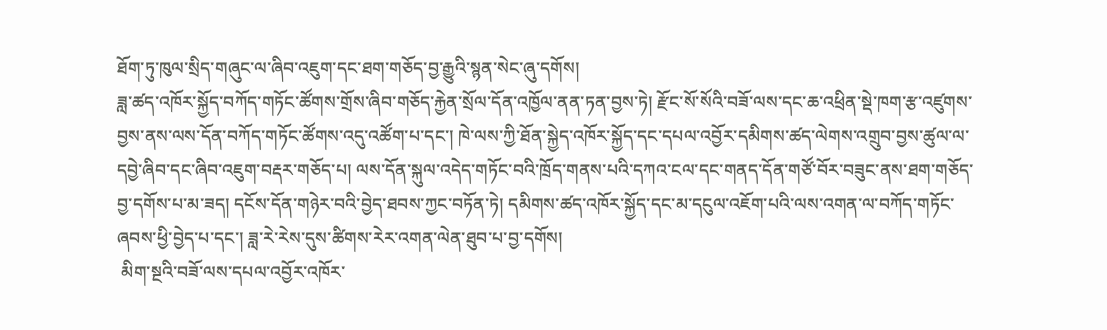ཐོག་ཏུ་ཁུལ་སྲིད་གཞུང་ལ་ཞིབ་འཇུག་དང་ཐག་གཅོད་བྱ་རྒྱུའི་སྙན་སེང་ཞུ་དགོས།
ཟླ་ཚད་འཁོར་སྐྱོད་བཀོད་གཏོང་ཚོགས་གྲོས་ཞིབ་གཅོད་རྐྱེན་སྲོལ་དོན་འཁྱོལ་ནན་ཏན་བྱས་ཏེ། རྫོང་སོ་སོའི་བཟོ་ལས་དང་ཆ་འཕྲིན་སྡེ་ཁག་རྩ་འཛུགས་བྱས་ནས་ལས་དོན་བཀོད་གཏོང་ཚོགས་འདུ་འཚོག་པ་དང་། ཁེ་ལས་ཀྱི་ཐོན་སྐྱེད་འཁོར་སྐྱོད་དང་དཔལ་འབྱོར་དམིགས་ཚད་ལེགས་འགྲུབ་བྱས་ཚུལ་ལ་དབྱེ་ཞིབ་དང་ཞིབ་འཇུག་བརྡར་གཅོད་པ། ལས་དོན་སྐུལ་འདེད་གཏོང་བའི་ཁྲོད་གནས་པའི་དཀའ་ངལ་དང་གནད་དོན་གཙོ་བོར་བཟུང་ནས་ཐག་གཅོད་བྱ་དགོས་པ་མ་ཟད། དངོས་དོན་གཉེར་བའི་བྱེད་ཐབས་ཀྱང་བཏོན་ཏེ། དམིགས་ཚད་འཁོར་སྐྱོད་དང་མ་དངུལ་འཇོག་པའི་ལས་འགན་ལ་བཀོད་གཏོང་ཞབས་ཕྱི་བྱེད་པ་དང་། ཟླ་རེ་རེས་དུས་ཚིགས་རེར་འགན་ལེན་ཐུབ་པ་བྱ་དགོས།
 མིག་སྔའི་བཟོ་ལས་དཔལ་འབྱོར་འཁོར་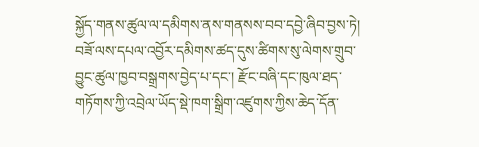སྐྱོད་གནས་ཚུལ་ལ་དམིགས་ནས་གནསས་བབ་དབྱེ་ཞིབ་བྱས་ཏེ། བཟོ་ལས་དཔལ་འབྱོར་དམིགས་ཚད་དུས་ཚིགས་སུ་ལེགས་གྲུབ་བྱུང་ཚུལ་ཁྱབ་བསྒྲགས་བྱེད་པ་དང་། རྫོང་བཞི་དང་ཁུལ་ཐད་གཏོགས་ཀྱི་འབྲེལ་ཡོད་སྡེ་ཁག་སྒྲིག་འཛུགས་ཀྱིས་ཆེད་དོན་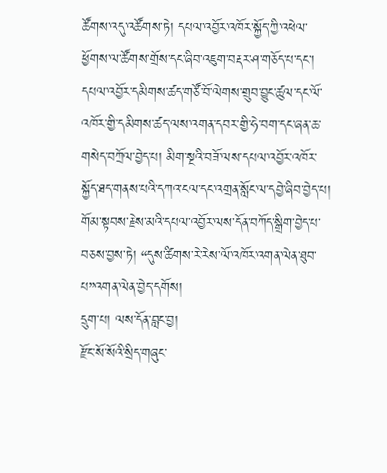ཚོགས་འདུ་འཚོགས་ཏེ། དཔལ་འབྱོར་འཁོར་སྐྱོད་ཀྱི་འཕེལ་ཕྱོགས་ལ་ཚོགས་གྲོས་དང་ཞིབ་འཇུག་བརྡར་ཤ་གཅོད་པ་དང་། དཔལ་འབྱོར་དམིགས་ཚད་གཙོ་བོ་ལེགས་གྲུབ་བྱུང་ཚུལ་དང་ལོ་འཁོར་གྱི་དམིགས་ཚད་ལས་འགན་དབར་གྱི་ཧེ་བག་དང་ཞན་ཆ་གསེད་བཀྲོལ་བྱེད་པ། མིག་སྔའི་བཟོ་ལས་དཔལ་འབྱོར་འཁོར་སྐྱོད་ཐད་གནས་པའི་དཀའ་ངལ་དང་འགྲན་སློང་ལ་དབྱེ་ཞིབ་བྱེད་པ། གོམ་སྟབས་རྗེས་མའི་དཔལ་འབྱོར་ལས་དོན་བཀོད་སྒྲིག་བྱེད་པ་བཅས་བྱས་ཏེ། “དུས་ཚིགས་རེ་རེས་ལོ་འཁོར་འགན་ལེན་ཐུབ་པ”འགན་ལེན་བྱེད་དགོས།
དྲུག་པ། ལས་དོན་བླང་བྱ།
རྫོང་སོ་སོའི་སྲིད་གཞུང་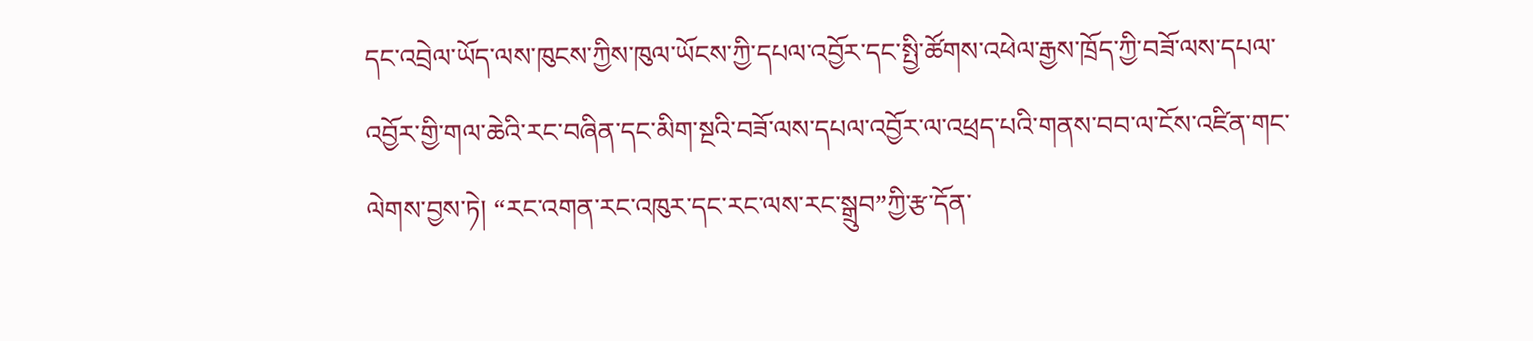དང་འབྲེལ་ཡོད་ལས་ཁུངས་ཀྱིས་ཁུལ་ཡོངས་ཀྱི་དཔལ་འབྱོར་དང་སྤྱི་ཚོགས་འཕེལ་རྒྱས་ཁྲོད་ཀྱི་བཟོ་ལས་དཔལ་འབྱོར་གྱི་གལ་ཆེའི་རང་བཞིན་དང་མིག་སྔའི་བཟོ་ལས་དཔལ་འབྱོར་ལ་འཕྲད་པའི་གནས་བབ་ལ་ངོས་འཛིན་གང་ལེགས་བྱས་ཏེ། “རང་འགན་རང་འཁུར་དང་རང་ལས་རང་སྒྲུབ”ཀྱི་རྩ་དོན་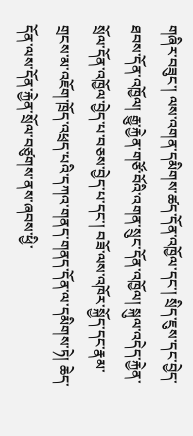གཞིར་བཟུང་། ལས་འགན་དམིགས་ཚད་དོན་འཁྱོལ་དང་། སྲིད་ཇུས་དང་བྱེད་ཐབས་དོན་འཁྱོལ། རྒྱུ་རྐྱེན་གཙོ་བོའི་འགན་སྲུང་དོན་འཁྱོལ། སྐུལ་འདེད་རྐྱེན་སྲོལ་དོན་འཁྱོལ་བྱེད་པ་བཅས་བྱེད་པ་དང་། བཟོ་ལས་འཁོར་སྐྱོད་དང་རྣམ་གྲངས་མ་འཇོག་ཁྲོད་འཕྲད་པའི་དཀའ་གནད་གནད་དོན་ལ་དམིགས་ཏེ། ཆེད་དོན་ལས་དོན་རྐྱེན་སྲོལ་བཙུགས་ནས་ཞབས་ཕྱི་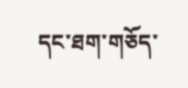དང་ཐག་གཅོད་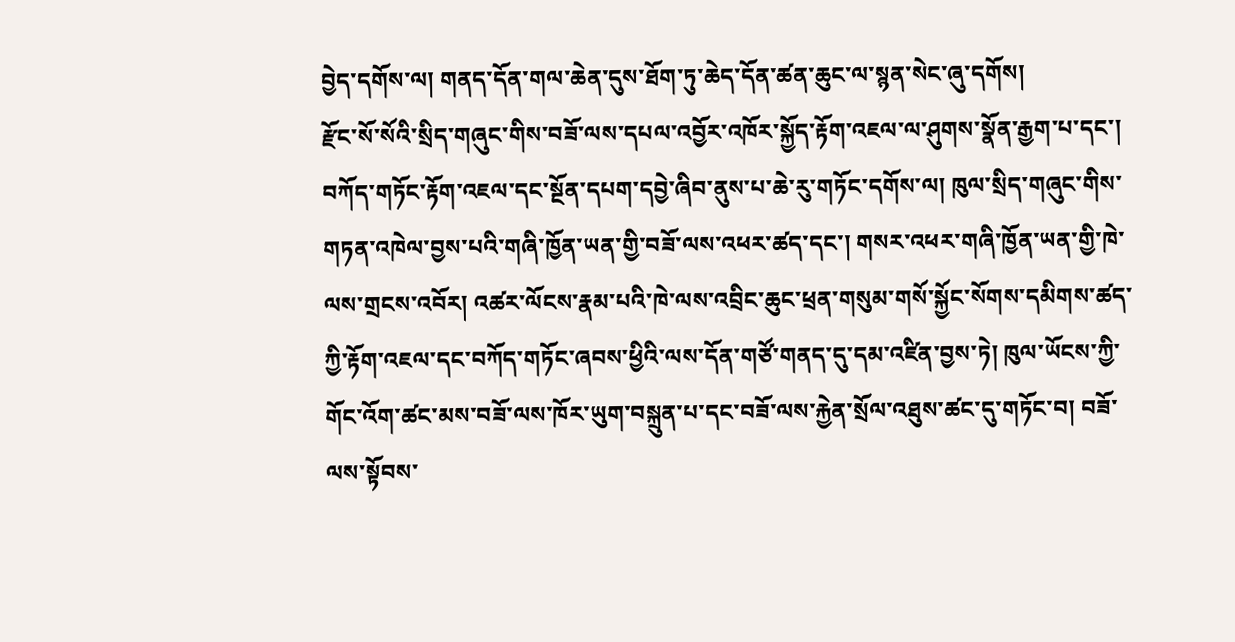བྱེད་དགོས་ལ། གནད་དོན་གལ་ཆེན་དུས་ཐོག་ཏུ་ཆེད་དོན་ཚན་ཆུང་ལ་སྙན་སེང་ཞུ་དགོས།
རྫོང་སོ་སོའི་སྲིད་གཞུང་གིས་བཟོ་ལས་དཔལ་འབྱོར་འཁོར་སྐྱོད་རྟོག་འཇལ་ལ་ཤུགས་སྣོན་རྒྱག་པ་དང་། བཀོད་གཏོང་རྟོག་འཇལ་དང་སྔོན་དཔག་དབྱེ་ཞིབ་ནུས་པ་ཆེ་རུ་གཏོང་དགོས་ལ། ཁུལ་སྲིད་གཞུང་གིས་གཏན་འཁེལ་བྱས་པའི་གཞི་ཁྱོན་ཡན་གྱི་བཟོ་ལས་འཕར་ཚད་དང་། གསར་འཕར་གཞི་ཁྱོན་ཡན་གྱི་ཁེ་ལས་གྲངས་འབོར། འཚར་ལོངས་རྣམ་པའི་ཁེ་ལས་འབྲིང་ཆུང་ཕྲན་གསུམ་གསོ་སྐྱོང་སོགས་དམིགས་ཚད་ཀྱི་རྟོག་འཇལ་དང་བཀོད་གཏོང་ཞབས་ཕྱིའི་ལས་དོན་གཙོ་གནད་དུ་དམ་འཛིན་བྱས་ཏེ། ཁུལ་ཡོངས་ཀྱི་གོང་འོག་ཚང་མས་བཟོ་ལས་ཁོར་ཡུག་བསྐྲུན་པ་དང་བཟོ་ལས་རྐྱེན་སྲོལ་འཐུས་ཚང་དུ་གཏོང་བ། བཟོ་ལས་སྟོབས་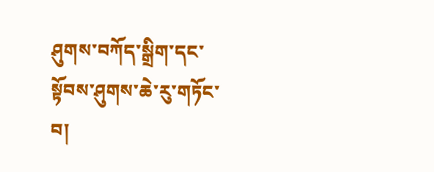ཤུགས་བཀོད་སྒྲིག་དང་སྟོབས་ཤུགས་ཆེ་རུ་གཏོང་བ།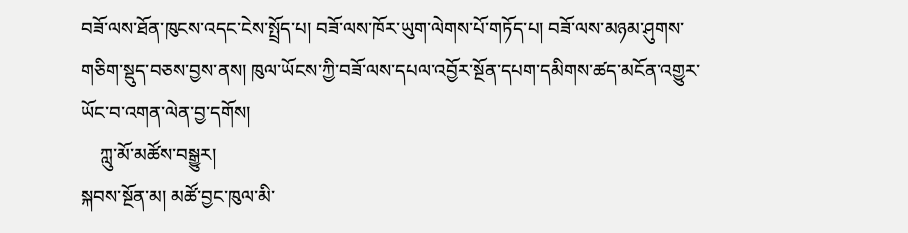བཟོ་ལས་ཐོན་ཁུངས་འདང་ངེས་སྤྲོད་པ། བཟོ་ལས་ཁོར་ཡུག་ལེགས་པོ་གཏོད་པ། བཟོ་ལས་མཉམ་ཤུགས་གཅིག་སྡུད་བཅས་བྱས་ནས། ཁུལ་ཡོངས་ཀྱི་བཟོ་ལས་དཔལ་འབྱོར་སྔོན་དཔག་དམིགས་ཚད་མངོན་འགྱུར་ཡོང་བ་འགན་ལེན་བྱ་དགོས།
    ཀླུ་མོ་མཚོས་བསྒྱུར།
སྐབས་སྔོན་མ། མཚོ་བྱང་ཁུལ་མི་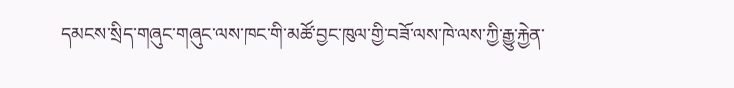དམངས་སྲིད་གཞུང་གཞུང་ལས་ཁང་གི་མཚོ་བྱང་ཁུལ་གྱི་བཟོ་ལས་ཁེ་ལས་ཀྱི་རྒྱུ་རྐྱེན་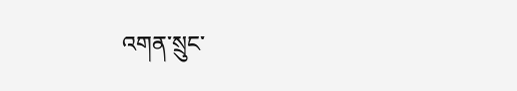འགན་སྲུང་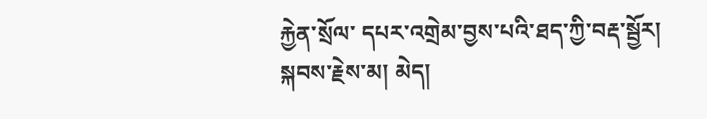རྐྱེན་སྲོལ་ དཔར་འགྲེམ་བྱས་པའི་ཐད་ཀྱི་བརྡ་སྦྱོར།
སྐབས་རྗེས་མ། མེད།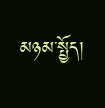མཉམ་སྤྱོད།